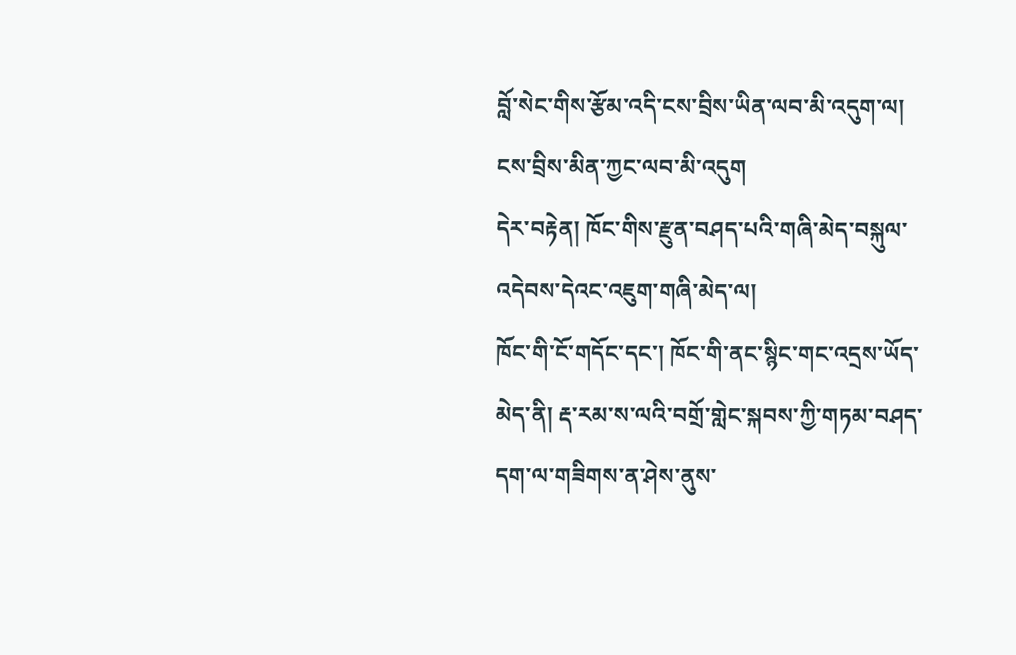བློ་སེང་གིས་རྩོམ་འདི་ངས་བྲིས་ཡིན་ལབ་མི་འདུག་ལ། ངས་བྲིས་མིན་ཀྱང་ལབ་མི་འདུག
དེར་བརྟེན། ཁོང་གིས་རྫུན་བཤད་པའི་གཞི་མེད་བསྐུལ་འདེབས་དེའང་འཇུག་གཞི་མེད་ལ།
ཁོང་གི་ངོ་གདོང་དང་། ཁོང་གི་ནང་སྙིང་གང་འདྲས་ཡོད་མེད་ནི། རྡ་རམ་ས་ལའི་བགྲོ་གླེང་སྐབས་ཀྱི་གཏམ་བཤད་དག་ལ་གཟིགས་ན་ཤེས་ནུས་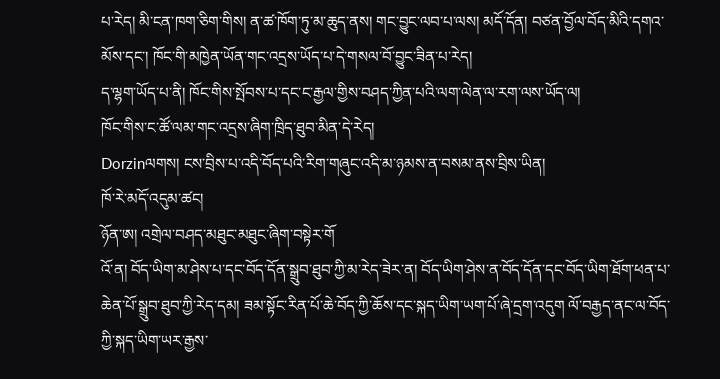པ་རེད། མི་ངན་ཁག་ཅིག་གིས། ན་ཚ་ཁོག་ཏུ་མ་ཆུད་ནས། གང་བྱུང་ལབ་པ་ལས། མདོ་དོན། བཙན་བྱོལ་བོད་མིའི་དགའ་མོས་དང་། ཁོང་གི་མཁྱེན་ཡོན་གང་འདྲས་ཡོད་པ་དེ་གསལ་བོ་བྱུང་ཟིན་པ་རེད།
ད་ལྷག་ཡོད་པ་ནི། ཁོང་གིས་སྤོབས་པ་དང་ང་རྒྱལ་གྱིས་བཤད་ཀྱིན་པའི་ལག་ལེན་ལ་རག་ལས་ཡོད་ལ།
ཁོང་གིས་ང་ཚོ་ལམ་གང་འདྲས་ཞིག་ཁྲིད་ཐུབ་མིན་དེ་རེད།
Dorzinལགས། ངས་བྲིས་པ་འདི་བོད་པའི་རིག་གཞུང་འདི་མ་ཉམས་ན་བསམ་ནས་བྲིས་ཡིན།
ཁོ་རེ་མདོ་འདུམ་ཚང།
ཉོན་ཨ། འགྲེལ་བཤད་མཐུང་མཐུང་ཞིག་བསྟེར་གོ
འོ་ན། བོད་ཡིག་མ་ཤེས་པ་དང་བོད་དོན་སྒྲུབ་ཐུབ་ཀྱི་མ་རེད་ཟེར་ན། བོད་ཡིག་ཤེས་ན་བོད་དོན་དང་བོད་ཡིག་ཐོག་ཕན་པ་ཆེན་པོ་སྒྲུབ་ཐུབ་ཀྱི་རེད་དམ། ཟམ་སྟོང་རིན་པོ་ཆེ་བོད་ཀྱི་ཆོས་དང་སྐད་ཡིག་ཡག་པོ་ཞེ་དྲག་འདུག ལོ་བརྒྱད་ནང་ལ་བོད་ཀྱི་སྐད་ཡིག་ཡར་རྒྱས་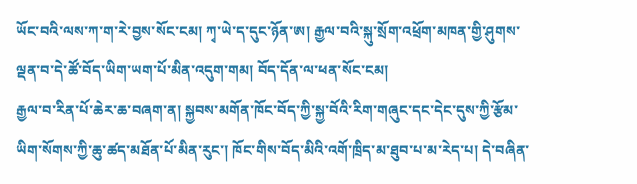ཡོང་བའི་ལས་ཀ་ག་རེ་བྱས་སོང་ངམ། ཀྭ་ཡེ་ད་དུང་ཉོན་ཨ། རྒྱལ་བའི་སྐུ་སྲོག་འཕྲོག་མཁན་གྱི་ཤུགས་ལྡན་བ་དེ་ཚོ་བོད་ཡིག་ཡག་པོ་མིན་འདུག་གམ། བོད་དོན་ལ་ཕན་སོང་ངམ།
རྒྱལ་བ་རིན་པོ་ཆེར་ཆ་བཞག་ན། སྐྱབས་མགོན་ཁོང་བོད་ཀྱི་སྐྱ་བོའི་རིག་གཞུང་དང་དེང་དུས་ཀྱི་རྩོམ་ཡིག་སོགས་ཀྱི་ཆུ་ཚད་མཐོན་པོ་མིན་རུང་། ཁོང་གིས་བོད་མིའི་འགོ་ཁྲིད་མ་ཐུབ་པ་མ་རེད་པ། དེ་བཞིན་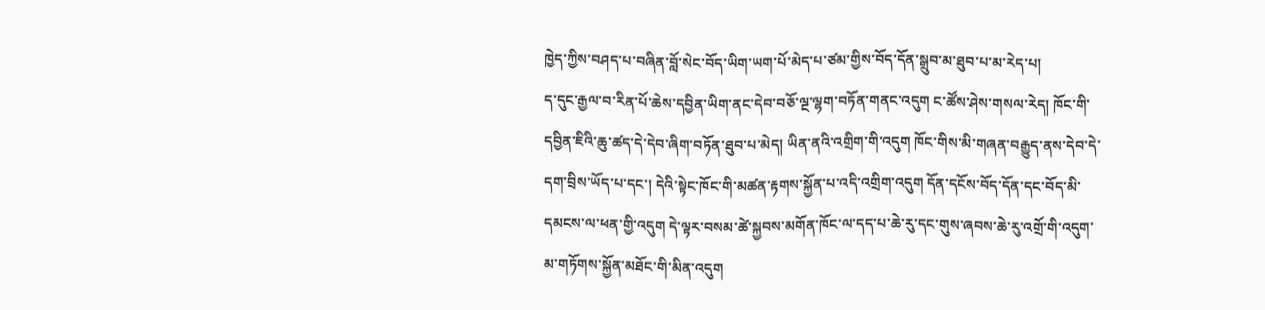ཁྱེད་ཀྱིས་བཤད་པ་བཞིན་བློ་སེང་བོད་ཡིག་ཡག་པོ་མེད་པ་ཙམ་གྱིས་བོད་དོན་སྒྲུབ་མ་ཐུབ་པ་མ་རེད་པ།
ད་དུང་རྒྱལ་བ་རིན་པོ་ཆེས་དབྱིན་ཡིག་ནང་དེབ་བཅོ་ལྔ་ལྷག་བཏོན་གནང་འདུག ང་ཚོས་ཤེས་གསལ་རེད། ཁོང་གི་དབྱིན་ཇིའི་ཆུ་ཚད་དེ་དེབ་ཞིག་བཏོན་ཐུབ་པ་མེད། ཡིན་ནའི་འགྲིག་གི་འདུག ཁོང་གིས་མི་གཞན་བརྒྱུད་ནས་དེབ་དེ་དག་བྲིས་ཡོད་པ་དང་། དེའི་སྟེང་ཁོང་གི་མཚན་རྟགས་སྐྱོན་པ་འདི་འགྲིག་འདུག དོན་དངོས་བོད་དོན་དང་བོད་མི་དམངས་ལ་ཕན་གྱི་འདུག དེ་ལྟར་བསམ་ཚེ་སྐྱབས་མགོན་ཁོང་ལ་དད་པ་ཆེ་རུ་དང་གུས་ཞབས་ཆེ་རུ་འགྲོ་གི་འདུག་མ་གཏོགས་སྐྱོན་མཐོང་གི་མིན་འདུག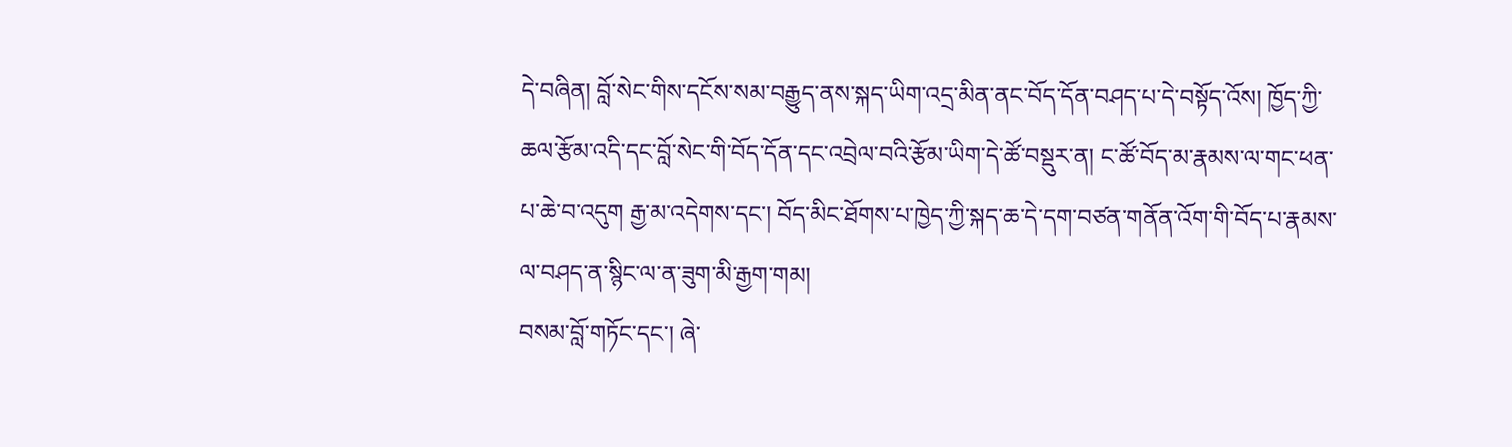དེ་བཞིན། བློ་སེང་གིས་དངོས་སམ་བརྒྱུད་ནས་སྐད་ཡིག་འདྲ་མིན་ནང་བོད་དོན་བཤད་པ་དེ་བསྟོད་འོས། ཁྱོད་ཀྱི་ཆལ་རྩོམ་འདི་དང་བློ་སེང་གི་བོད་དོན་དང་འབྲེལ་བའི་རྩོམ་ཡིག་དེ་ཚོ་བསྡུར་ན། ང་ཚོ་བོད་མ་རྣམས་ལ་གང་ཕན་པ་ཆེ་བ་འདུག རྒྱ་མ་འདེགས་དང་། བོད་མིང་ཐོགས་པ་ཁྱེད་ཀྱི་སྐད་ཆ་དེ་དག་བཙན་གནོན་འོག་གི་བོད་པ་རྣམས་ལ་བཤད་ན་སྙིང་ལ་ན་ཟུག་མི་རྒྱག་གམ།
བསམ་བློ་གཏོང་དང་། ཞེ་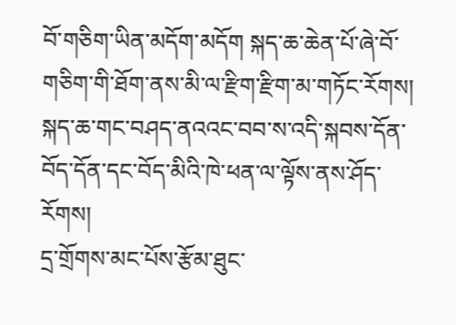བོ་གཅིག་ཡིན་མདོག་མདོག སྐད་ཆ་ཆེན་པོ་ཞེ་བོ་གཅིག་གི་ཐོག་ནས་མི་ལ་རྫིག་རྫིག་མ་གཏོང་རོགས། སྐད་ཆ་གང་བཤད་ནའའང་བབ་ས་འདི་སྐབས་དོན་བོད་དོན་དང་བོད་མིའི་ཁེ་ཕན་ལ་ལྟོས་ནས་ཤོད་རོགས།
དྲ་གྲོགས་མང་པོས་རྩོམ་ཐུང་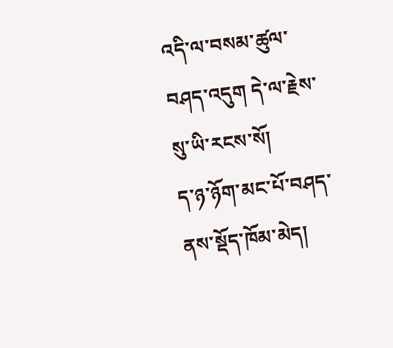འདི་ལ་བསམ་ཚུལ་བཤད་འདུག དེ་ལ་རྗེས་སུ་ཡི་རངས་སོ།
ད་ཉ་ཉོག་མང་པོ་བཤད་ནས་སྡོད་ཁོམ་མེད།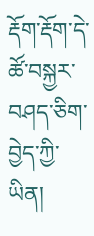རྡོག་རྡོག་དེ་ཚོ་བསྐྱར་བཤད་ཅིག་བྱེད་ཀྱི་ཡིན།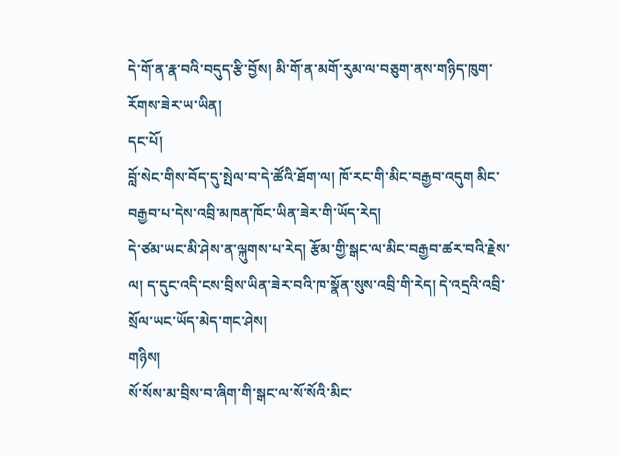དེ་གོ་ན་རྣ་བའི་བདུད་རྩི་བྱོས། མི་གོ་ན་མགོ་རུམ་ལ་བཅུག་ནས་གཉིད་ཁུག་རོགས་ཟེར་ཡ་ཡིན།
དང་པོ།
བློ་སེང་གིས་བོད་དུ་སྤེལ་བ་དེ་ཚོའི་ཐོག་ལ། ཁོ་རང་གི་མིང་བརྒྱབ་འདུག མིང་བརྒྱབ་པ་དེས་འབྲི་མཁན་ཁོང་ཡིན་ཟེར་གི་ཡོད་རེད།
དེ་ཙམ་ཡང་མི་ཤེས་ན་ལྐུགས་པ་རེད། རྩོམ་གྱི་སྒང་ལ་མིང་བརྒྱབ་ཚར་བའི་རྗེས་ལ། ད་དུང་འདི་ངས་བྲིས་ཡིན་ཟེར་བའི་ཁ་སྣོན་སུས་འབྲི་གི་རེད། དེ་འདྲའི་འབྲི་སྲོལ་ཡང་ཡོད་མེད་གང་ཤེས།
གཉིས།
སོ་སོས་མ་བྲིས་བ་ཞིག་གི་སྒང་ལ་སོ་སོའི་མིང་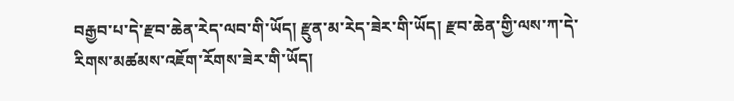བརྒྱབ་པ་དེ་རྫབ་ཆེན་རེད་ལབ་གི་ཡོད། རྫུན་མ་རེད་ཟེར་གི་ཡོད། རྫབ་ཆེན་གྱི་ལས་ཀ་དེ་རིགས་མཚམས་འཇོག་རོགས་ཟེར་གི་ཡོད།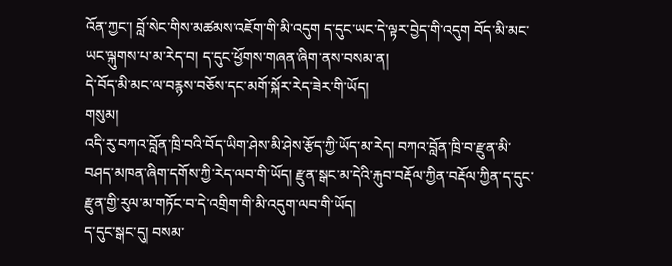འོན་ཀྱང་། བློ་སེང་གིས་མཚམས་འཇོག་གི་མི་འདུག ད་དུང་ཡང་དེ་ལྟར་བྱེད་གི་འདུག བོད་མི་མང་ཡང་ལྐུགས་པ་མ་རེད་བ། ད་དུང་ཕྱོགས་གཞན་ཞིག་ནས་བསམ་ན།
དེ་བོད་མི་མང་ལ་བརྙས་བཅོས་དང་མགོ་སྐོར་རེད་ཟེར་གི་ཡོད།
གསུམ།
འདི་རུ་བཀའ་བློན་ཁྲི་བའི་བོད་ཡིག་ཤེས་མི་ཤེས་རྩོད་ཀྱི་ཡོད་མ་རེད། བཀའ་བློན་ཁྲི་བ་རྫུན་མི་བཤད་མཁན་ཞིག་དགོས་ཀྱི་རེད་ལབ་གི་ཡོད། རྫུན་སྒང་མ་དེའི་རྐུབ་བརྡོལ་ཀྱིན་བརྡོལ་ཀྱིན་ད་དུང་རྫུན་གྱི་རུལ་མ་གཏོང་བ་དེ་འགྲིག་གི་མི་འདུག་ལབ་གི་ཡོད།
ད་དུང་སྒང་དུ། བསམ་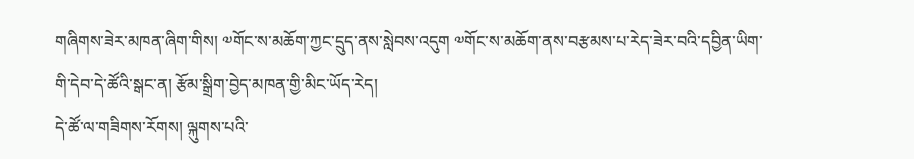གཞིགས་ཟེར་མཁན་ཞིག་གིས། ༧གོང་ས་མཆོག་ཀྱང་དྲུད་ནས་སླེབས་འདུག ༧གོང་ས་མཆོག་ནས་བརྩམས་པ་རེད་ཟེར་བའི་དབྱིན་ཡིག་གི་དེབ་དེ་ཚོའི་སྒང་ན། རྩོམ་སྒྲིག་བྱེད་མཁན་གྱི་མིང་ཡོད་རེད།
དེ་ཚོ་ལ་གཟིགས་རོགས། ལྐུགས་པའི་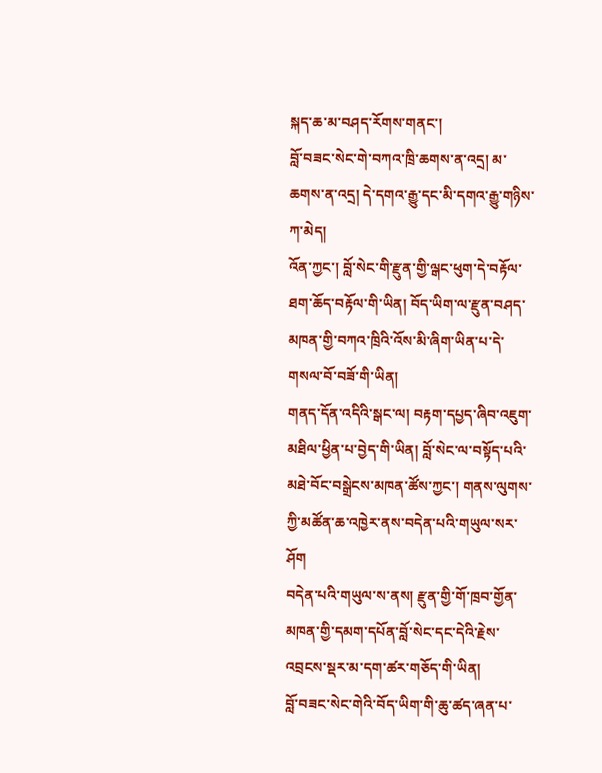སྐད་ཆ་མ་བཤད་རོགས་གནང་།
བློ་བཟང་སེང་གེ་བཀའ་ཁྲི་ཆགས་ན་འདྲ། མ་ཆགས་ན་འདྲ། དེ་དགའ་རྒྱུ་དང་མི་དགའ་རྒྱུ་གཉིས་ཀ་མེད།
འོན་ཀྱང་། བློ་སེང་གི་རྫུན་གྱི་ལྒང་ཕུག་དེ་བརྟོལ་ཐག་ཆོད་བརྟོལ་གི་ཡིན། བོད་ཡིག་ལ་རྫུན་བཤད་མཁན་གྱི་བཀའ་ཁྲིའི་འོས་མི་ཞིག་ཡིན་པ་དེ་གསལ་བོ་བཟོ་གི་ཡིན།
གནད་དོན་འདིའི་སྒང་ལ། བརྟག་དཔྱད་ཞིབ་འཇུག་མཐིལ་ཕྱིན་པ་བྱེད་གི་ཡིན། བློ་སེང་ལ་བསྟོད་པའི་མཐེ་བོང་བསྒྲེངས་མཁན་ཚོས་ཀྱང་། གནས་ལུགས་ཀྱི་མཚོན་ཆ་འཁྱེར་ནས་བདེན་པའི་གཡུལ་སར་ཤོག
བདེན་པའི་གཡུལ་ས་ནས། རྫུན་གྱི་གོ་ཁྲབ་གྱོན་མཁན་གྱི་དམག་དཔོན་བློ་སེང་དང་དེའི་རྗེས་འབྲངས་སྡར་མ་དག་ཚར་གཅོད་གི་ཡིན།
བློ་བཟང་སེང་གེའི་བོད་ཡིག་གི་ཆུ་ཚད་ཞན་པ་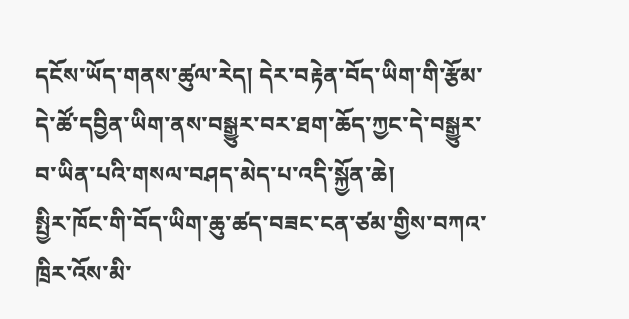དངོས་ཡོད་གནས་ཚུལ་རེད། དེར་བརྟེན་བོད་ཡིག་གི་རྩོམ་དེ་ཚོ་དབྱིན་ཡིག་ནས་བསྒྱུར་བར་ཐག་ཆོད་ཀྱང་དེ་བསྒྱུར་བ་ཡིན་པའི་གསལ་བཤད་མེད་པ་འདི་སྐྱོན་ཆེ།
སྤྱིར་ཁོང་གི་བོད་ཡིག་ཆུ་ཚད་བཟང་ངན་ཙམ་གྱིས་བཀའ་ཁྲིར་འོས་མི་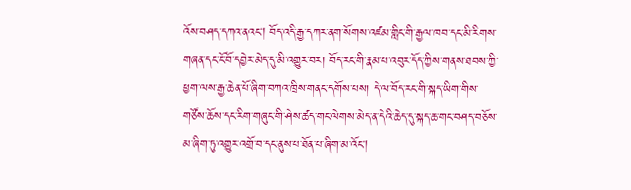འོས་བཤད་དཀའ་ནའང། བོད་འདི་རྒྱ་དཀར་ནག་སོགས་འཛམ་གླིང་གི་རྒྱལ་ཁབ་དང་མི་རིགས་གཞན་དང་ངོ་བོ་དབྱེར་མེད་དུ་མི་འགྱུར་བར། བོད་རང་གི་རྣམ་པ་འབུར་དོད་ཀྱིས་གནས་ཐབས་ཀྱི་ཕྱག་ལས་རྒྱ་ཆེན་པོ་ཞིག་བཀའ་ཁྲིས་གནང་དགོས་པས། དེ་ལ་བོད་རང་གི་སྐད་ཡིག་གིས་གཙོས་ཆོས་དང་རིག་གཞུང་གི་ཤེས་ཚད་གང་ལེགས་མེད་ན་དེའི་ཆེད་དུ་སྐད་ཆ་གང་བཤད་བཅོས་མ་ཞིག་ཏུ་འགྱུར་འགྲོ་བ་དང་ནུས་པ་ཐོན་པ་ཞིག་མ་འོང།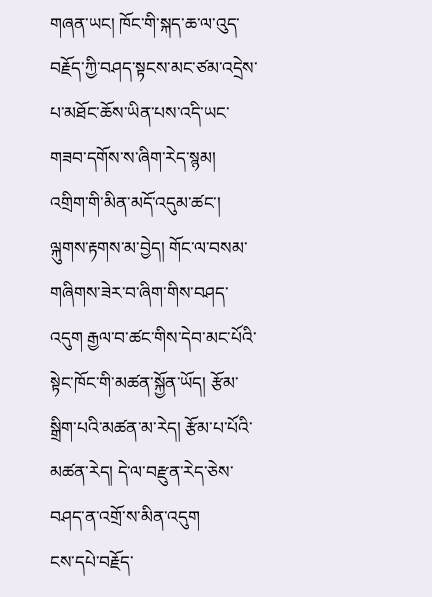གཞན་ཡང། ཁོང་གི་སྐད་ཆ་ལ་འུད་བརྗོད་ཀྱི་བཤད་སྟངས་མང་ཙམ་འདྲེས་པ་མཐོང་ཆོས་ཡིན་པས་འདི་ཡང་གཟབ་དགོས་ས་ཞིག་རེད་སྙམ།
འགྲིག་གི་མིན་མདོ་འདུམ་ཚང་། ལྐུགས་རྟགས་མ་བྱེད། གོང་ལ་བསམ་གཞིགས་ཟེར་བ་ཞིག་གིས་བཤད་འདུག རྒྱལ་བ་ཚང་གིས་དེབ་མང་པོའི་སྟེང་ཁོང་གི་མཚན་སྐྱོན་ཡོད། རྩོམ་སྒྲིག་པའི་མཚན་མ་རེད། རྩོམ་པ་པོའི་མཚན་རེད། དེ་ལ་བརྫུན་རེད་ཅེས་བཤད་ན་འགྲོ་ས་མིན་འདུག
ངས་དཔེ་བརྗོད་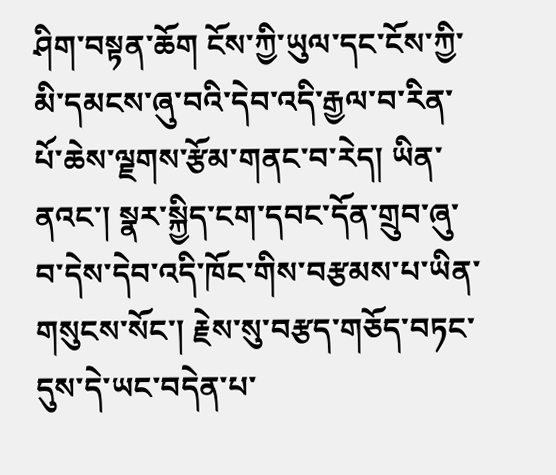ཤིག་བསྟན་ཆོག ངོས་ཀྱི་ཡུལ་དང་ངོས་ཀྱི་མི་དམངས་ཞུ་བའི་དེབ་འདི་རྒྱལ་བ་རིན་པོ་ཆེས་ལྗགས་རྩོམ་གནང་བ་རེད། ཡིན་ནའང་། སྣར་སྐྱིད་ངག་དབང་དོན་གྲུབ་ཞུ་བ་དེས་དེབ་འདི་ཁོང་གིས་བརྩམས་པ་ཡིན་གསུངས་སོང་། རྗེས་སུ་བརྩད་གཅོད་བཏང་དུས་དེ་ཡང་བདེན་པ་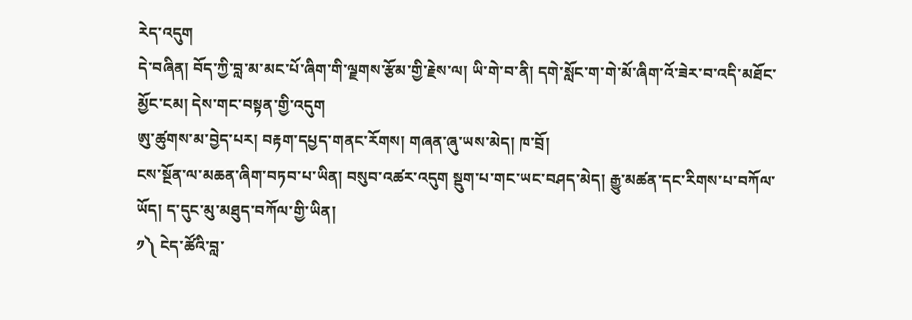རེད་འདུག
དེ་བཞིན། བོད་ཀྱི་བླ་མ་མང་པོ་ཞིག་གི་ལྗགས་རྩོམ་གྱི་རྗེས་ལ། ཡི་གེ་བ་ནི། དགེ་སློང་ག་གེ་མོ་ཞིག་འོ་ཟེར་བ་འདི་མཐོང་མྱོང་ངམ། དེས་གང་བསྟན་གྱི་འདུག
ཨུ་ཚུགས་མ་བྱེད་པར། བརྟག་དཔྱད་གནང་རོགས། གཞན་ཞུ་ཡས་མེད། ཁ་བྲོ།
ངས་སྔོན་ལ་མཆན་ཞིག་བཏབ་པ་ཡིན། བསུབ་འཚར་འདུག སྡུག་པ་གང་ཡང་བཤད་མེད། རྒྱུ་མཚན་དང་རིགས་པ་བཀོལ་ཡོད། ད་དུང་མུ་མཐུད་བཀོལ་གྱི་ཡིན།
༡༽ ངེད་ཚོའི་བླ་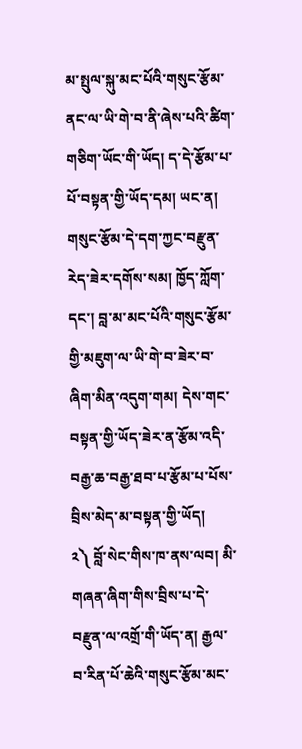མ་སྤུལ་སྐུ་མང་པོའི་གསུང་རྩོམ་ནང་ལ་ཡི་གེ་བ་ནི་ཞེས་པའི་ཚིག་གཅིག་ཡོང་གི་ཡོད། ད་དེ་རྩོམ་པ་པོ་བསྟན་གྱི་ཡོད་དམ། ཡང་ན། གསུང་རྩོམ་དེ་དག་ཀྱང་བརྫུན་རེད་ཟེར་དགོས་སམ། ཁྱོད་ཀློག་དང་། བླ་མ་མང་པོའི་གསུང་རྩོམ་གྱི་མཇུག་ལ་ཡི་གེ་བ་ཟེར་བ་ཞིག་མིན་འདུག་གམ། དེས་གང་བསྟན་གྱི་ཡོད་ཟེར་ན་རྩོམ་འདི་བརྒྱ་ཆ་བརྒྱ་ཐབ་པ་རྩོམ་པ་པོས་བྲིས་མེད་མ་བསྟན་གྱི་ཡོད།
༢༽ བློ་སེང་གིས་ཁ་ནས་ལབ། མི་གཞན་ཞིག་གིས་བྲིས་པ་དེ་བརྫུན་ལ་འགྲོ་གི་ཡོད་ན། རྒྱལ་བ་རིན་པོ་ཆེའི་གསུང་རྩོམ་མང་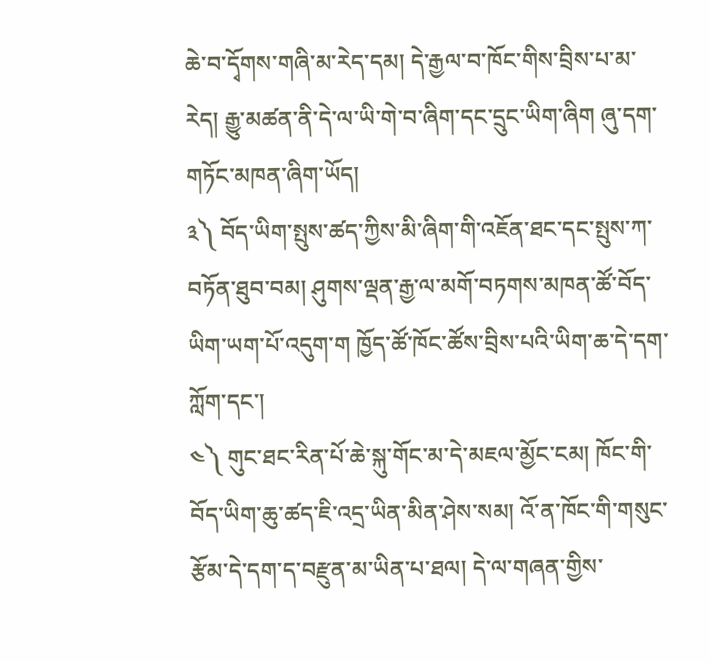ཆེ་བ་དྭོགས་གཞི་མ་རེད་དམ། དེ་རྒྱལ་བ་ཁོང་གིས་བྲིས་པ་མ་རེད། རྒྱུ་མཚན་ནི་དེ་ལ་ཡི་གེ་བ་ཞིག་དང་དྲུང་ཡིག་ཞིག ཞུ་དག་གཏོང་མཁན་ཞིག་ཡོད།
༣༽ བོད་ཡིག་སྤུས་ཚད་ཀྱིས་མི་ཞིག་གི་འཇོན་ཐང་དང་སྤུས་ཀ་བཏོན་ཐུབ་བམ། ཤུགས་ལྡན་རྒྱ་ལ་མགོ་བཏགས་མཁན་ཚོ་བོད་ཡིག་ཡག་པོ་འདུག་ག ཁྱོད་ཚོ་ཁོང་ཚོས་བྲིས་པའི་ཡིག་ཆ་དེ་དག་ཀློག་དང་།
༤༽ གུང་ཐང་རིན་པོ་ཆེ་སྐུ་གོང་མ་དེ་མཇལ་མྱོང་ངམ། ཁོང་གི་བོད་ཡིག་ཆུ་ཚད་ཇི་འདྲ་ཡིན་མིན་ཤེས་སམ། འོ་ན་ཁོང་གི་གསུང་རྩོམ་དེ་དག་ད་བརྫུན་མ་ཡིན་པ་ཐལ། དེ་ལ་གཞན་གྱིས་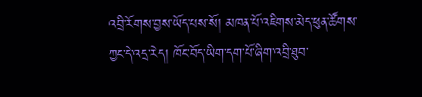འབྲི་རོགས་བྱས་ཡོད་པས་སོ། མཁན་པོ་འཇིགས་མེད་ཕུན་ཚོགས་ཀྱང་དེ་འདྲ་རེད། ཁོང་བོད་ཡིག་དག་པོ་ཞིག་འབྲི་ཐུབ་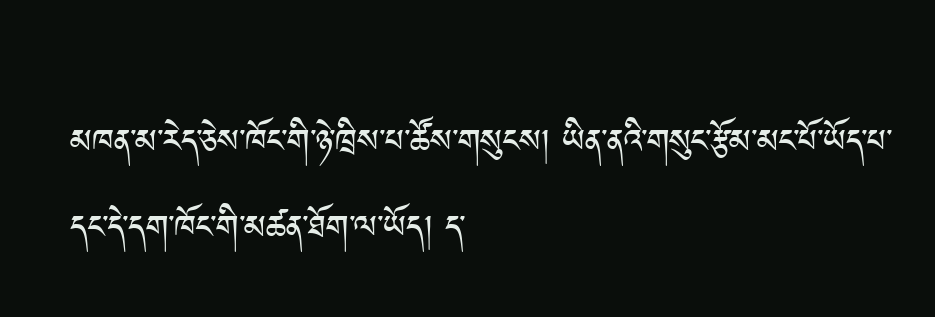མཁན་མ་རེད་ཅེས་ཁོང་གི་ཉེ་ཁྲིས་པ་ཚོས་གསུངས། ཡིན་ནའི་གསུང་རྩོམ་མང་པོ་ཡོད་པ་དང་དེ་དག་ཁོང་གི་མཚན་ཐོག་ལ་ཡོད། ད་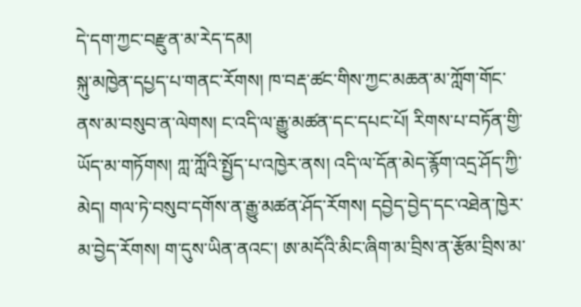དེ་དག་ཀྱང་བརྫུན་མ་རེད་དམ།
སྐུ་མཁྱེན་དཔྱད་པ་གནང་རོགས། ཁ་བརྡ་ཚང་གིས་ཀྱང་མཆན་མ་ཀློག་གོང་ནས་མ་བསུབ་ན་ལེགས། ང་འདི་ལ་རྒྱུ་མཚན་དང་དཔང་པོ། རིགས་པ་བཏོན་གྱི་ཡོད་མ་གཏོགས། ཀླ་ཀློའི་སྤྱོད་པ་འཁྱེར་ནས། འདི་ལ་དོན་མེད་རྙོག་འདྲ་ཤོད་ཀྱི་མེད། གལ་ཏེ་བསུབ་དགོས་ན་རྒྱུ་མཚན་ཤོད་རོགས། དབྱེད་བྱེད་དང་འཐེན་ཁྱེར་མ་བྱེད་རོགས། ག་དུས་ཡིན་ནའང་། ཨ་མདོའི་མིང་ཞིག་མ་བྲིས་ན་རྩོམ་བྲིས་མ་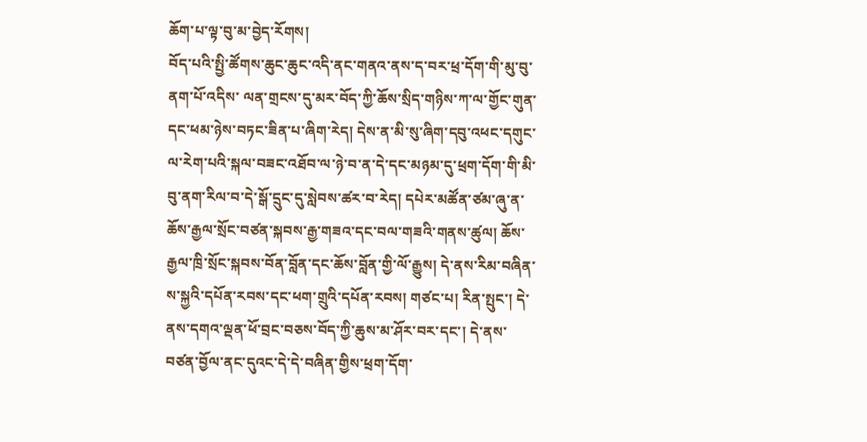ཆོག་པ་ལྟ་བུ་མ་བྱེད་རོགས།
བོད་པའི་སྤྱི་ཚོགས་ཆུང་ཆུང་འདི་ནང་གནའ་ནས་ད་བར་ཕྲ་དོག་གི་མུ་བུ་ནག་པོ་འདིས་ ལན་གྲངས་དུ་མར་བོད་ཀྱི་ཆོས་སྲིད་གཉིས་ཀ་ལ་གྱོང་གུན་དང་ཕམ་ཉེས་བཏང་ཟིན་པ་ཞིག་རེད། དེས་ན་མི་སུ་ཞིག་དབུ་འཕང་དགུང་ལ་རེག་པའི་སྐལ་བཟང་འཐོབ་ལ་ཉེ་བ་ན་དེ་དང་མཉམ་དུ་ཕྲག་དོག་གི་མི་བུ་ནག་རིལ་བ་དེ་སྒོ་དྲུང་དུ་སླེབས་ཚར་བ་རེད། དཔེར་མཚོན་ཙམ་ཞུ་ན་ཆོས་རྒྱལ་སྲོང་བཙན་སྐབས་རྒྱ་གཟའ་དང་བལ་གཟའི་གནས་ཚུལ། ཆོས་རྒྱལ་ཁྲི་སྲོང་སྐབས་བོན་བློན་དང་ཆོས་བློན་གྱི་ལོ་རྒྱུས། དེ་ནས་རིམ་བཞིན་ས་སྐྱའི་དཔོན་རབས་དང་ཕག་གྲུའི་དཔོན་རབས། གཙང་པ། རིན་སྤུང་། དེ་ནས་དགའ་ལྡན་ཕོ་བྲང་བཅས་བོད་ཀྱི་ཆུས་མ་ཤོར་བར་དང་། དེ་ནས་བཙན་བྱོལ་ནང་དུའང་དེ་དེ་བཞིན་གྱིས་ཕྲག་དོག་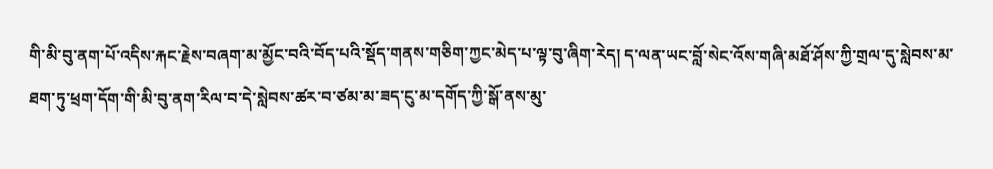གི་མི་བུ་ནག་པོ་འདིས་རྐང་རྗེས་བཞག་མ་མྱོང་བའི་བོད་པའི་སྡོད་གནས་གཅིག་ཀྱང་མེད་པ་ལྟ་བུ་ཞིག་རེད། ད་ལན་ཡང་བློ་སེང་འོས་གཞི་མཐོ་ཤོས་ཀྱི་གྲལ་དུ་སླེབས་མ་ཐག་ཏུ་ཕྲག་དོག་གི་མི་བུ་ནག་རིལ་བ་དེ་སླེབས་ཚར་བ་ཙམ་མ་ཟད་ངུ་མ་དགོད་ཀྱི་སྒོ་ནས་མུ་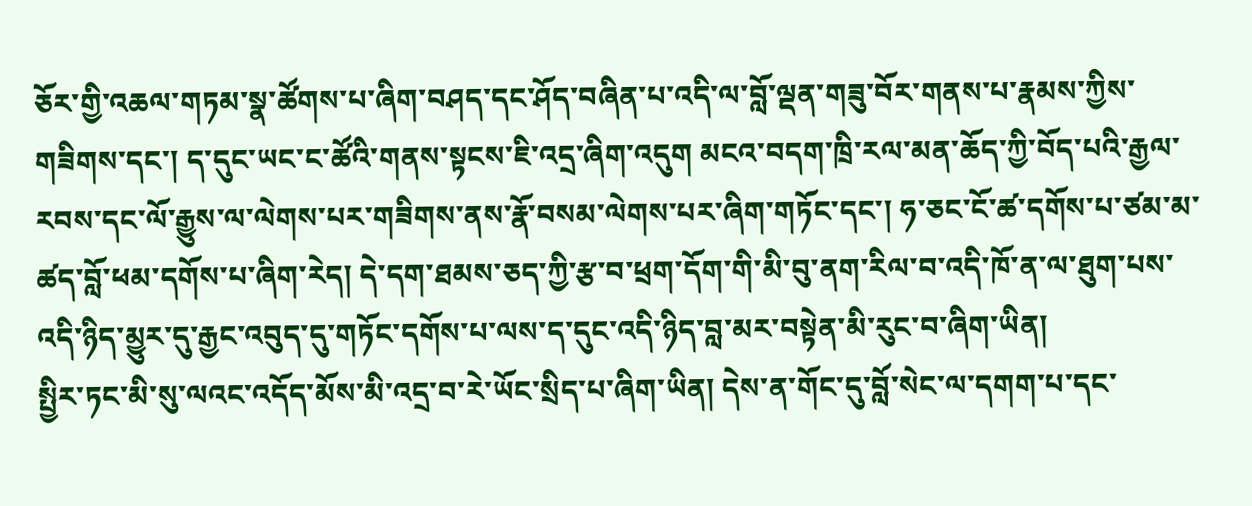ཅོར་གྱི་འཆལ་གཏམ་སྣ་ཚོགས་པ་ཞིག་བཤད་དང་ཤོད་བཞིན་པ་འདི་ལ་བློ་ལྡན་གཟུ་བོར་གནས་པ་རྣམས་ཀྱིས་གཟིགས་དང་། ད་དུང་ཡང་ང་ཚོའི་གནས་སྟངས་ཇི་འདྲ་ཞིག་འདུག མངའ་བདག་ཁྲི་རལ་མན་ཆོད་ཀྱི་བོད་པའི་རྒྱལ་རབས་དང་ལོ་རྒྱུས་ལ་ལེགས་པར་གཟིགས་ནས་རྣོ་བསམ་ལེགས་པར་ཞིག་གཏོང་དང་། ཧ་ཅང་ངོ་ཚ་དགོས་པ་ཙམ་མ་ཚད་བློ་ཕམ་དགོས་པ་ཞིག་རེད། དེ་དག་ཐམས་ཅད་ཀྱི་རྩ་བ་ཕྲག་དོག་གི་མི་བུ་ནག་རིལ་བ་འདི་ཁོ་ན་ལ་ཐུག་པས་འདི་ཉིད་མྱུར་དུ་རྒྱང་འབུད་དུ་གཏོང་དགོས་པ་ལས་ད་དུང་འདི་ཉིད་བླ་མར་བསྟེན་མི་རུང་བ་ཞིག་ཡིན།
སྤྱིར་ཏང་མི་སུ་ལའང་འདོད་མོས་མི་འདྲ་བ་རེ་ཡོང་སྲིད་པ་ཞིག་ཡིན། དེས་ན་གོང་དུ་བློ་སེང་ལ་དགག་པ་དང་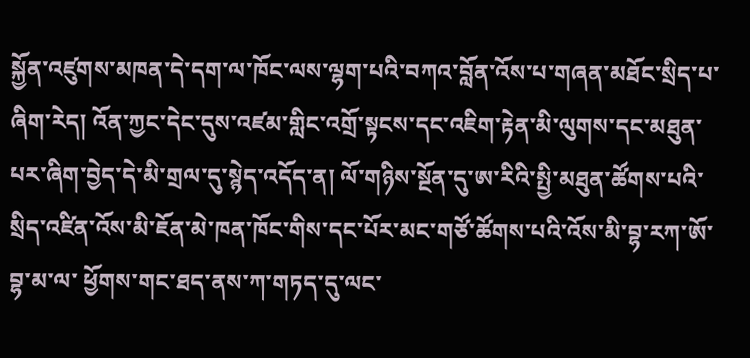སྐྱོན་འཛུགས་མཁན་དེ་དག་ལ་ཁོང་ལས་ལྷག་པའི་བཀའ་བློན་འོས་པ་གཞན་མཐོང་སྲིད་པ་ཞིག་རེད། འོན་ཀྱང་དེང་དུས་འཛམ་གླིང་འགྲོ་སྟངས་དང་འཇིག་རྟེན་མི་ལུགས་དང་མཐུན་པར་ཞིག་བྱེད་དེ་མི་གྲལ་དུ་སྙེད་འདོད་ན། ལོ་གཉིས་སྔོན་དུ་ཨ་རིའི་སྤྱི་མཐུན་ཚོགས་པའི་སྲིད་འཛིན་འོས་མི་ཇོན་མེ་ཁན་ཁོང་གིས་དང་པོར་མང་གཙོ་ཚོགས་པའི་འོས་མི་བྷ་རཀ་ཨོ་བྷ་མ་ལ་ ཕྱོགས་གང་ཐད་ནས་ཀ་གཏད་དུ་ལང་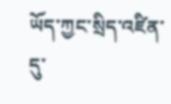ཡོད་ཀྱང་སྲིད་འཛིན་དུ་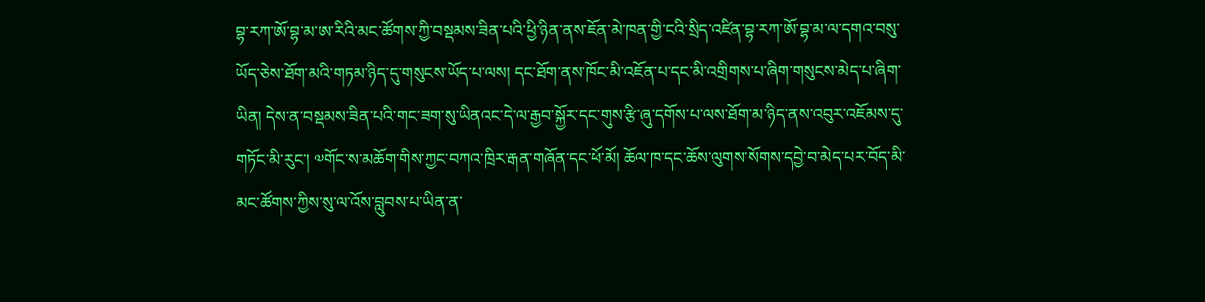བྷ་རཀ་ཨོ་བྷ་མ་ཨ་རིའི་མང་ཚོགས་ཀྱི་བསྡམས་ཟིན་པའི་ཕྱི་ཉིན་ནས་ཇོན་མེ་ཁན་གྱི་ངའི་སྲིད་འཛིན་བྷ་རཀ་ཨོ་བྷ་མ་ལ་དགའ་བསུ་ཡོད་ཅེས་ཐོག་མའི་གཏམ་ཉིད་དུ་གསུངས་ཡོད་པ་ལས། དང་ཐོག་ནས་ཁོང་མི་འཇོན་པ་དང་མི་འགྲིགས་པ་ཞིག་གསུངས་མེད་པ་ཞིག་ཡིན། དེས་ན་བསྡམས་ཟིན་པའི་གང་ཟག་སུ་ཡིནའང་དེ་ལ་རྒྱབ་སྐྱོར་དང་གུས་རྩི་ཞུ་དགོས་པ་ལས་ཐོག་མ་ཉིད་ནས་འབུར་འཇོམས་དུ་གཏོང་མི་རུང་། ༧གོང་ས་མཆོག་གིས་ཀྱང་བཀའ་ཁྲིར་རྒན་གཞོན་དང་ཕོ་མོ། ཆོལ་ཁ་དང་ཆོས་ལུགས་སོགས་དབྱེ་བ་མེད་པར་བོད་མི་མང་ཚོགས་ཀྱིས་སུ་ལ་འོས་བླུབས་པ་ཡིན་ན་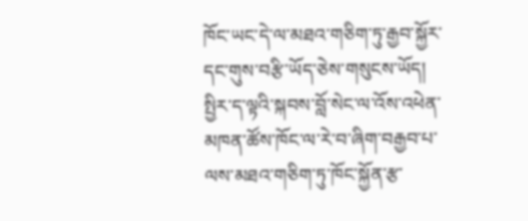ཁོང་ཡང་དེ་ལ་མཐའ་གཅིག་ཏུ་རྒྱབ་སྐྱོར་དང་གུས་བརྩི་ཡོད་ཅེས་གསུངས་ཡོད། སྤྱིར་ད་ལྟའི་སྐབས་བློ་སེང་ལ་འོས་འཕེན་མཁན་ཚོས་ཁོང་ལ་རེ་བ་ཞིག་བརྒྱབ་པ་ལས་མཐའ་གཅིག་ཏུ་ཁོང་སྐྱོན་རྩ་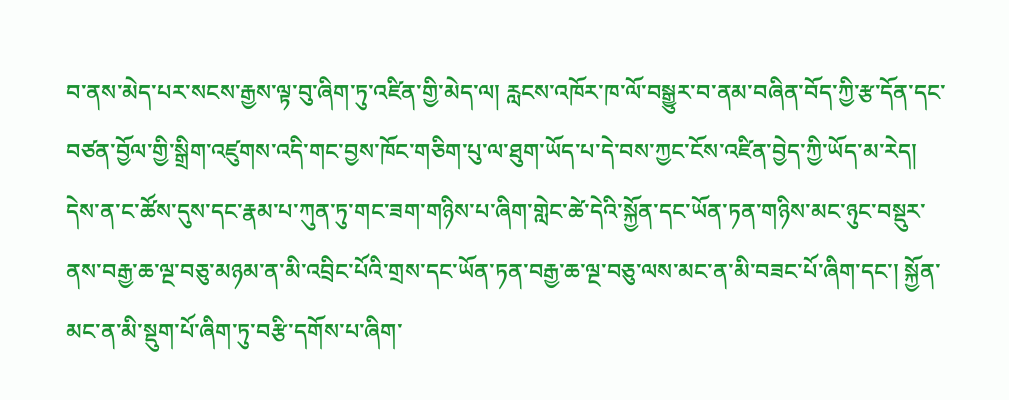བ་ནས་མེད་པར་སངས་རྒྱས་ལྟ་བུ་ཞིག་ཏུ་འཛིན་གྱི་མེད་ལ། རླངས་འཁོར་ཁ་ལོ་བསྒྱུར་བ་ནམ་བཞིན་བོད་ཀྱི་རྩ་དོན་དང་བཙན་བྱོལ་གྱི་སྒྲིག་འཛུགས་འདི་གང་བྱས་ཁོང་གཅིག་པུ་ལ་ཐུག་ཡོད་པ་དེ་བས་ཀྱང་ངོས་འཛིན་བྱེད་ཀྱི་ཡོད་མ་རེད།
དེས་ན་ང་ཚོས་དུས་དང་རྣམ་པ་ཀུན་ཏུ་གང་ཟག་གཉིས་པ་ཞིག་གླེང་ཚེ་དེའི་སྐྱོན་དང་ཡོན་ཏན་གཉིས་མང་ཉུང་བསྡུར་ནས་བརྒྱ་ཆ་ལྔ་བཅུ་མཉམ་ན་མི་འབྲིང་པོའི་གྲས་དང་ཡོན་ཏན་བརྒྱ་ཆ་ལྔ་བཅུ་ལས་མང་ན་མི་བཟང་པོ་ཞིག་དང་། སྐྱོན་མང་ན་མི་སྡུག་པོ་ཞིག་ཏུ་བརྩི་དགོས་པ་ཞིག་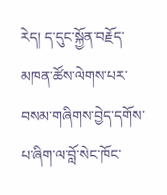རེད། ད་དུང་སྐྱོན་བརྗོད་མཁན་ཚོས་ལེགས་པར་བསམ་གཞིགས་བྱེད་དགོས་པ་ཞིག་ལ་བློ་སེང་ཁོང་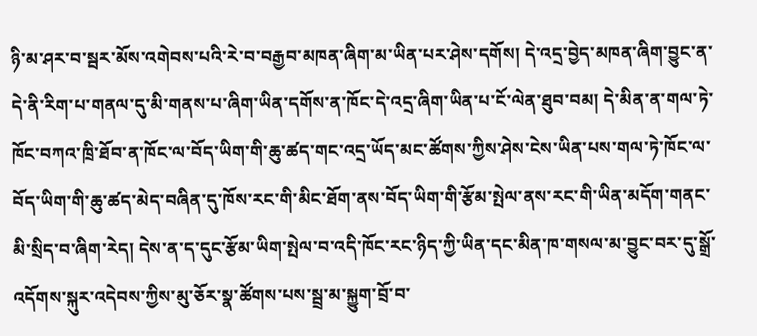ཉི་མ་ཤར་བ་སྦར་མོས་འགེབས་པའི་རེ་བ་བརྒྱབ་མཁན་ཞིག་མ་ཡིན་པར་ཤེས་དགོས། དེ་འདྲ་བྱེད་མཁན་ཞིག་བྱུང་ན་དེ་ནི་རིག་པ་གནལ་དུ་མི་གནས་པ་ཞིག་ཡིན་དགོས་ན་ཁོང་དེ་འདྲ་ཞིག་ཡིན་པ་ངོ་ལེན་ཐུབ་བམ། དེ་མིན་ན་གལ་ཏེ་ཁོང་བཀའ་ཁྲི་ཐོབ་ན་ཁོང་ལ་བོད་ཡིག་གི་ཆུ་ཚད་གང་འདྲ་ཡོད་མང་ཚོགས་ཀྱིས་ཤེས་ངེས་ཡིན་པས་གལ་ཏེ་ཁོང་ལ་བོད་ཡིག་གི་ཆུ་ཚད་མེད་བཞིན་དུ་ཁོས་རང་གི་མིང་ཐོག་ནས་བོད་ཡིག་གི་རྩོམ་སྤེལ་ནས་རང་གི་ཡིན་མདོག་གནང་མི་སྲིད་བ་ཞིག་རེད། དེས་ན་ད་དུང་རྩོམ་ཡིག་སྤེལ་བ་འདི་ཁོང་རང་ཉིད་ཀྱི་ཡིན་དང་མིན་ཁ་གསལ་མ་བྱུང་བར་དུ་སྒྲོ་འདོགས་སྐུར་འདེབས་ཀྱིས་མུ་ཅོར་སྣ་ཚོགས་པས་སྦྲ་མ་སྐྱུག་བྲོ་བ་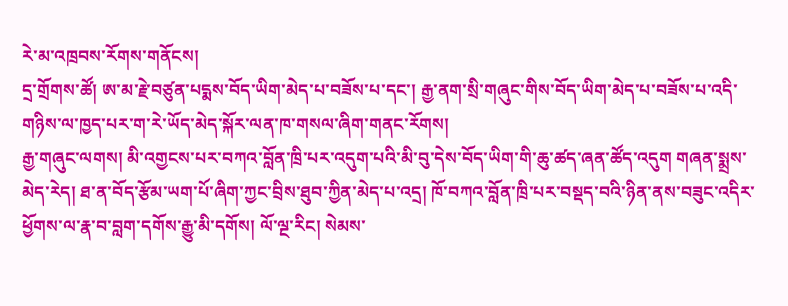རེ་མ་འཁྲབས་རོགས་གནོངས།
དྲ་གྲོགས་ཚོ། ཨ་མ་རྗེ་བཙུན་པདྨས་བོད་ཡིག་མེད་པ་བཟོས་པ་དང་། རྒྱ་ནག་སྲི་གཞུང་གིས་བོད་ཡིག་མེད་པ་བཟོས་པ་འདི་གཉིས་ལ་ཁྱད་པར་ག་རེ་ཡོད་མེད་སྐོར་ལན་ཁ་གསལ་ཞིག་གནང་རོགས།
རྒྱ་གཞུང་ལགས། མི་འགྱངས་པར་བཀའ་བློན་ཁྲི་པར་འདུག་པའི་མི་བུ་དེས་བོད་ཡིག་གི་ཆུ་ཚད་ཞན་ཚོད་འདུག གཞན་སྨྲས་མེད་རེད། ཐ་ན་བོད་རྩོམ་ཡག་པོ་ཞིག་ཀྱང་བྲིས་ཐུབ་ཀྱིན་མེད་པ་འདྲ། ཁོ་བཀའ་བློན་ཁྲི་པར་བསྡད་བའི་ཉིན་ནས་བཟུང་འདིར་ཕྱོགས་ལ་རྣ་བ་བླག་དགོས་རྒྱུ་མི་དགོས། ལོ་ལྔ་རིང། སེམས་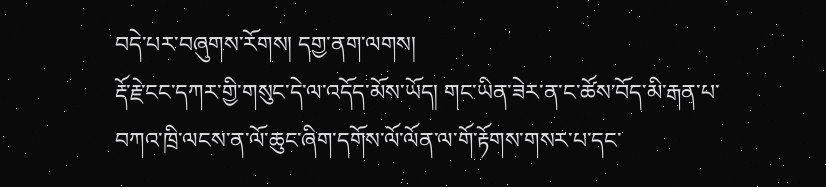བདེ་པར་བཞུགས་རོགས། དགྱ་ནག་ལགས།
རྡོ་རྗེ་ངང་དཀར་གྱི་གསུང་དེ་ལ་འདོད་མོས་ཡོད། གང་ཡིན་ཟེར་ན་ང་ཚོས་བོད་མི་རྒན་པ་བཀའ་ཁྲི་ལངས་ན་ལོ་ཆུང་ཞིག་དགོས་ལོ་ལོན་ལ་གོ་རྟོགས་གསར་པ་དང་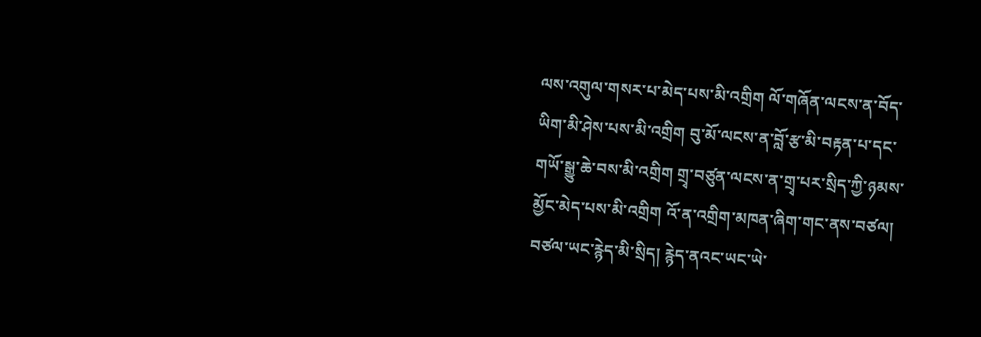ལས་འགུལ་གསར་པ་མེད་པས་མི་འགྲིག ལོ་གཞོན་ལངས་ན་བོད་ཡིག་མི་ཤེས་པས་མི་འགྲིག བུ་མོ་ལངས་ན་བློ་རྩ་མི་བརྟན་པ་དང་གཡོ་སྒྱུ་ཆེ་བས་མི་འགྲིག གྲྭ་བཙུན་ལངས་ན་གྲྭ་པར་སྲིད་ཀྱི་ཉམས་མྱོང་མེད་པས་མི་འགྲིག འོ་ན་འགྲིག་མཁན་ཞིག་གང་ནས་བཙལ། བཙལ་ཡང་རྙེད་མི་སྲིད། རྙེད་ནའང་ཡང་ཡེ་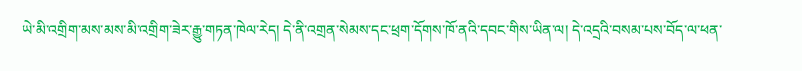ཡེ་མི་འགྲིག་མས་མས་མི་འགྲིག་ཟེར་རྒྱུ་གཏན་ཁེལ་རེད། དེ་ནི་འགྲན་སེམས་དང་ཕྲག་དོགས་ཁོ་ནའི་དབང་གིས་ཡིན་ལ། དེ་འདྲའི་བསམ་པས་བོད་ལ་ཕན་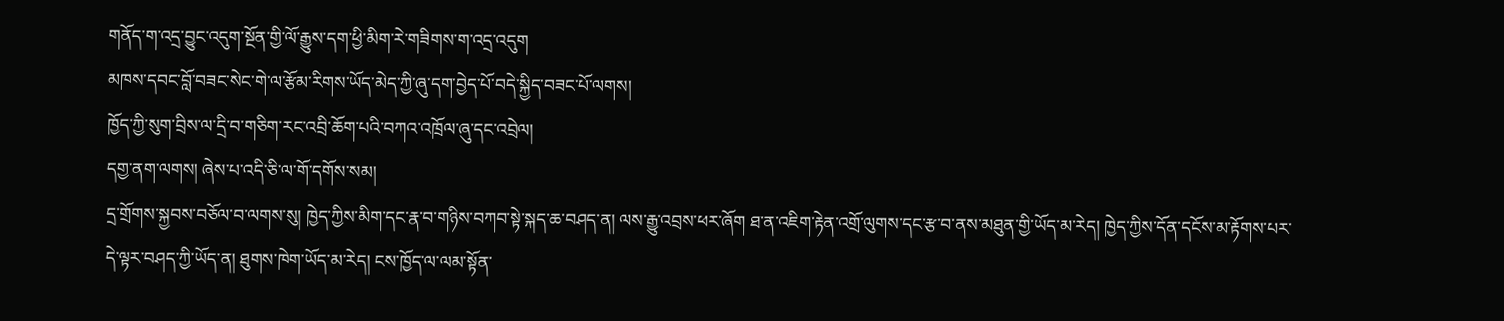གནོད་ག་འདྲ་བྱུང་འདུག་སྔོན་གྱི་ལོ་རྒྱུས་དག་ཕྱི་མིག་རེ་གཟིགས་ག་འདྲ་འདུག
མཁས་དབང་བློ་བཟང་སེང་གེ་ལ་རྩོམ་རིགས་ཡོད་མེད་ཀྱི་ཞུ་དག་བྱེད་པོ་བདེ་སྐྱིད་བཟང་པོ་ལགས།
ཁྱོད་ཀྱི་སུག་བྲིས་ལ་དྲི་བ་གཅིག་རང་འབྲི་ཆོག་པའི་བཀའ་འཁྲོལ་ཞུ་དང་འབྲེལ།
དགྱ་ནག་ལགས། ཞེས་པ་འདི་ཅི་ལ་གོ་དགོས་སམ།
དྲ་གྲོགས་སྐྱབས་བཅོལ་བ་ལགས་སུ། ཁྱེད་ཀྱིས་མིག་དང་རྣ་བ་གཉིས་བཀབ་སྟེ་སྐད་ཆ་བཤད་ན། ལས་རྒྱུ་འབྲས་ཕར་ཞོག ཐ་ན་འཇིག་རྟེན་འགྲོ་ལུགས་དང་རྩ་བ་ནས་མཐུན་གྱི་ཡོད་མ་རེད། ཁྱེད་ཀྱིས་དོན་དངོས་མ་རྟོགས་པར་དེ་ལྟར་བཤད་ཀྱི་ཡོད་ན། ཐུགས་ཁེག་ཡོད་མ་རེད། ངས་ཁྱོད་ལ་ལམ་སྟོན་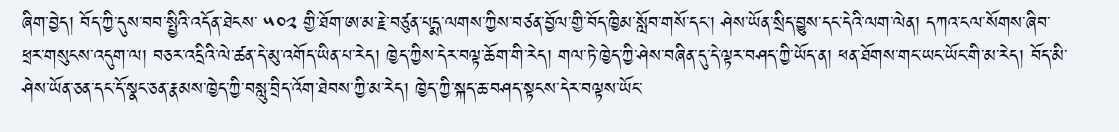ཞིག་བྱེད། བོད་ཀྱི་དུས་བབ་སྤྱིའི་འདོན་ཐེངས་ ༥༠༢ གྱི་ཐོག་ཨ་མ་རྗེ་བཙུན་པདྨ་ལགས་ཀྱིས་བཙན་བྱོལ་གྱི་བོད་ཁྱིམ་སློབ་གསོ་དང་། ཤེས་ཡོན་སྲིད་བྱུས་དང་དེའི་ལག་ལེན། དཀའ་ངལ་སོགས་ཞིབ་ཕྲར་གསུངས་འདུག་ལ། བཅར་འདྲིའི་ལེ་ཚན་དེ་མུ་འགོད་ཡིན་པ་རེད། ཁྱེད་ཀྱིས་དེར་བལྟ་ཆོག་གི་རེད། གལ་ཏེ་ཁྱེད་ཀྱི་ཤེས་བཞིན་དུ་དེ་ལྟར་བཤད་ཀྱི་ཡོད་ན། ཕན་ཐོགས་གང་ཡང་ཡོང་གི་མ་རེད། བོད་མི་ཤེས་ཡོན་ཅན་དང་དོ་སྣང་ཅན་རྣམས་ཁྱེད་ཀྱི་བསླུ་བྲིད་འོག་ཐེབས་ཀྱི་མ་རེད། ཁྱེད་ཀྱི་སྐད་ཆ་བཤད་སྟངས་དེར་བལྟས་ཡོང་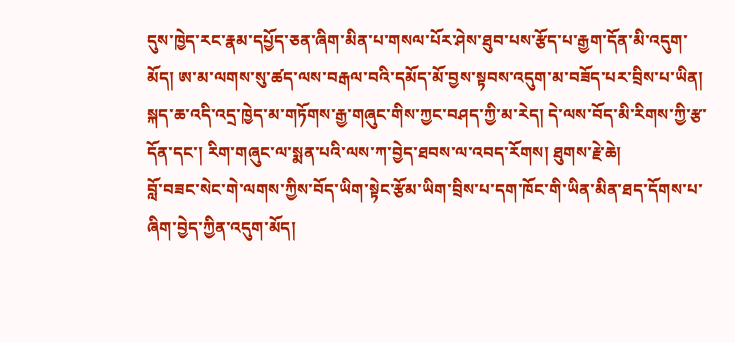དུས་ཁྱེད་རང་རྣམ་དཔྱོད་ཅན་ཞིག་མིན་པ་གསལ་པོར་ཤེས་ཐུབ་པས་རྩོད་པ་རྒྱག་དོན་མི་འདུག་མོད། ཨ་མ་ལགས་སུ་ཚད་ལས་བརྒལ་བའི་དམོད་མོ་བྱས་སྟབས་འདུག་མ་བཟོད་པར་བྲིས་པ་ཡིན། སྐད་ཆ་འདི་འདྲ་ཁྱེད་མ་གཏོགས་རྒྱ་གཞུང་གིས་ཀྱང་བཤད་ཀྱི་མ་རེད། དེ་ལས་བོད་མི་རིགས་ཀྱི་རྩ་དོན་དང་། རིག་གཞུང་ལ་སྨན་པའི་ལས་ཀ་བྱེད་ཐབས་ལ་འབད་རོགས། ཐུགས་རྗེ་ཆེ།
བློ་བཟང་སེང་གེ་ལགས་ཀྱིས་བོད་ཡིག་སྟེང་རྩོམ་ཡིག་བྲིས་པ་དག་ཁོང་གི་ཡིན་མིན་ཐད་དོགས་པ་ཞིག་བྱེད་ཀྱིན་འདུག་མོད།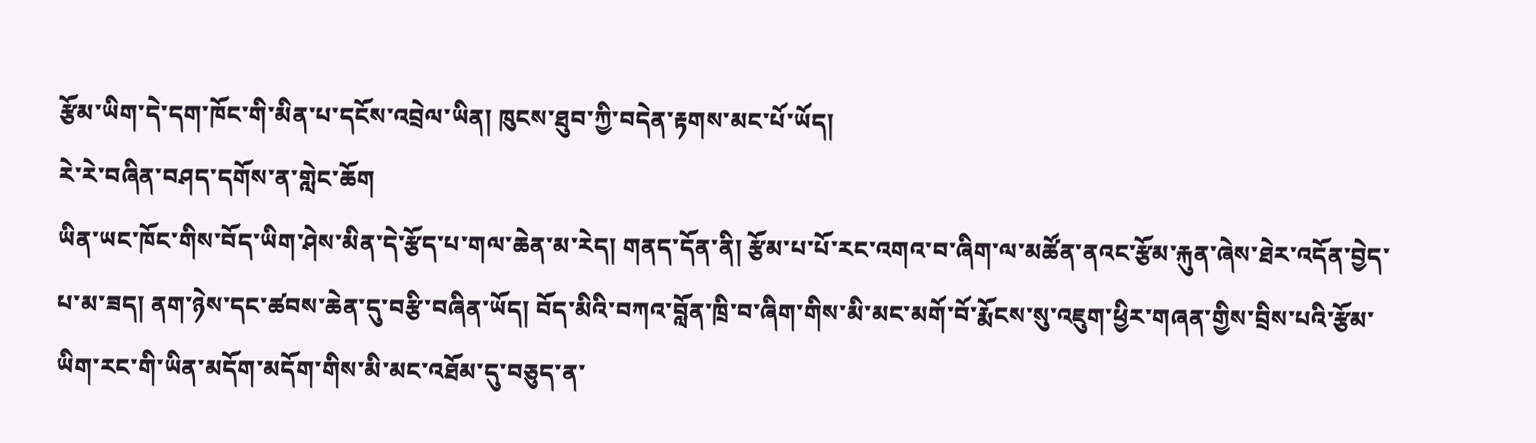རྩོམ་ཡིག་དེ་དག་ཁོང་གི་མིན་པ་དངོས་འབྲེལ་ཡིན། ཁུངས་ཐུབ་ཀྱི་བདེན་རྟགས་མང་པོ་ཡོད།
རེ་རེ་བཞིན་བཤད་དགོས་ན་གླེང་ཆོག
ཡིན་ཡང་ཁོང་གིས་བོད་ཡིག་ཤེས་མིན་དེ་རྩོད་པ་གལ་ཆེན་མ་རེད། གནད་དོན་ནི། རྩོམ་པ་པོ་རང་འགའ་བ་ཞིག་ལ་མཚོན་ནའང་རྩོམ་རྐུན་ཞེས་ཐེར་འདོན་བྱེད་པ་མ་ཟད། ནག་ཉེས་དང་ཚབས་ཆེན་དུ་བརྩི་བཞིན་ཡོད། བོད་མིའི་བཀའ་བློན་ཁྲི་བ་ཞིག་གིས་མི་མང་མགོ་བོ་རྨོངས་སུ་འཇུག་ཕྱིར་གཞན་གྱིས་བྲིས་པའི་རྩོམ་ཡིག་རང་གི་ཡིན་མདོག་མདོག་གིས་མི་མང་འཐོམ་དུ་བཅུད་ན་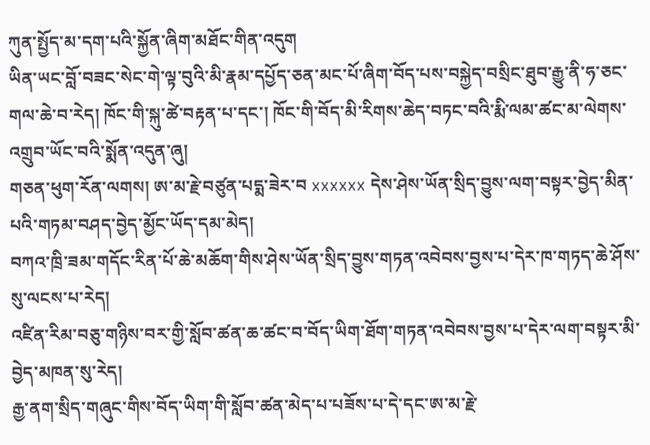ཀུན་སྤྱོད་མ་དག་པའི་སྐྱོན་ཞིག་མཐོང་གིན་འདུག
ཡིན་ཡང་བློ་བཟང་སེང་གེ་ལྟ་བུའི་མི་རྣམ་དཔྱོད་ཅན་མང་པོ་ཞིག་བོད་པས་བསྐྱེད་བསྲིང་ཐུབ་རྒྱུ་ནི་ཧ་ཅང་གལ་ཆེ་བ་རེད། ཁོང་གི་སྐུ་ཚེ་བརྟན་པ་དང་། ཁོང་གི་བོད་མི་རིགས་ཆེད་བཏང་བའི་རྨི་ལམ་ཚང་མ་ལེགས་འགྲུབ་ཡོང་བའི་སྨོན་འདུན་ཞུ།
གཅན་ཕུག་རོན་ལགས། ཨ་མ་རྗེ་བཙུན་པདྨ་ཟེར་བ xxxxxx དེས་ཤེས་ཡོན་སྲིད་བྱུས་ལག་བསྟར་བྱེད་མིན་པའི་གཏམ་བཤད་བྱེད་མྱོང་ཡོད་དམ་མེད།
བཀའ་ཁྲི་ཟམ་གདོང་རིན་པོ་ཆེ་མཆོག་གིས་ཤེས་ཡོན་སྲིད་བྱུས་གཏན་འབེབས་བྱས་པ་དེར་ཁ་གཏད་ཆེ་ཤོས་སུ་ལངས་པ་རེད།
འཛིན་རིམ་བཅུ་གཉིས་བར་གྱི་སློབ་ཚན་ཆ་ཚང་བ་བོད་ཡིག་ཐོག་གཏན་འབེབས་བྱས་པ་དེར་ལག་བསྟར་མི་བྱེད་མཁན་སུ་རེད།
རྒྱ་ནག་སྲིད་གཞུང་གིས་བོད་ཡིག་གི་སློབ་ཚན་མེད་པ་པཟོས་པ་དེ་དང་ཨ་མ་རྗེ་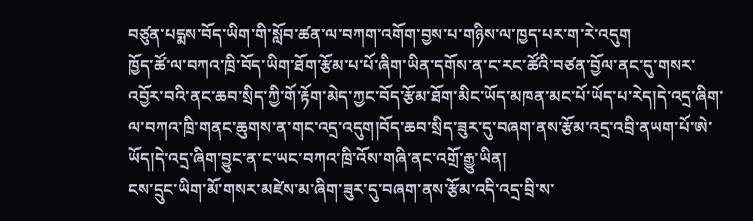བཙུན་པདྨས་བོད་ཡིག་གི་སློབ་ཚན་ལ་བཀག་འགོག་བྱས་པ་གཉིས་ལ་ཁྱད་པར་ག་རེ་འདུག
ཁྱོད་ཚོ་ལ་བཀའ་ཁྲི་བོད་ཡིག་ཐོག་རྩོམ་པ་པོ་ཞིག་ཡིན་དགོས་ན་ང་རང་ཚོའི་བཙན་བྱོལ་ནང་དུ་གསར་འབྱོར་བའི་ནང་ཆབ་སྲིད་ཀྱི་གོ་རྟོག་མེད་ཀྱང་བོད་རྩོམ་ཐོག་མིང་ཡོད་མཁན་མང་པོ་ཡོད་པ་རེད།དེ་འདྲ་ཞིག་ལ་བཀའ་ཁྲི་གནང་ཆུགས་ན་གང་འདྲ་འདུག།བོད་ཆབ་སྲིད་ཟུར་དུ་བཞག་ནས་རྩོམ་འདྲ་འབྲི་ནཡག་པོ་ཨེ་ཡོད།དེ་འདྲ་ཞིག་བྱུང་ན་ང་ཡང་བཀའ་ཁྲི་འོས་གཞི་ནང་འགྲོ་རྒྱུ་ཡིན།
ངས་དྲུང་ཡིག་མོ་གསར་མཛེས་མ་ཞིག་ཟུར་དུ་བཞག་ནས་རྩོམ་འདི་འདྲ་བྲི་ས་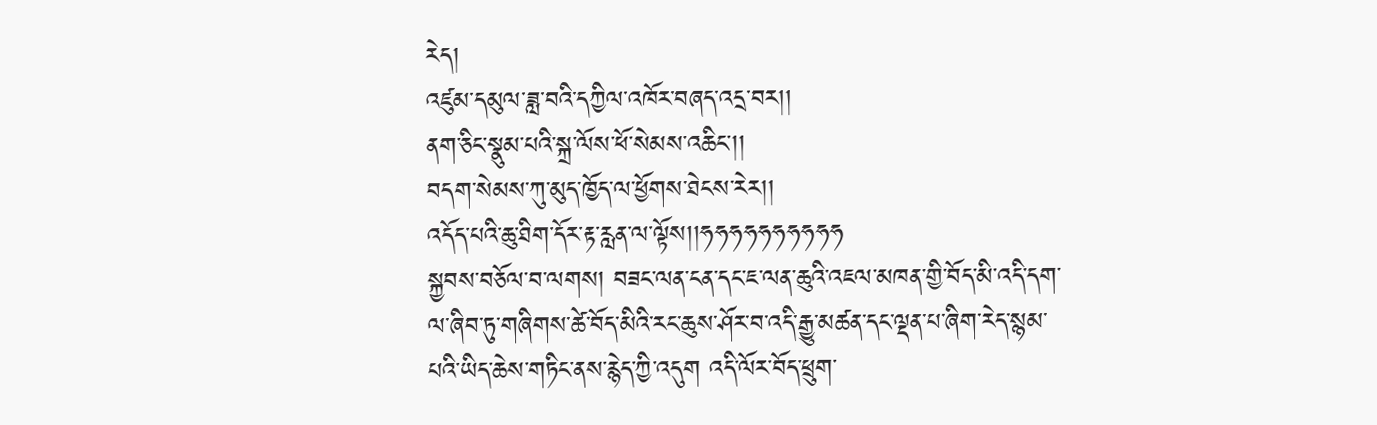རེད།
འཛུམ་དམུལ་ཟླ་བའི་དཀྱིལ་འཁོར་བཞད་འདྲ་བར།།
ནག་ཅིང་སྣུམ་པའི་སྐྲ་ལོས་ཕོ་སེམས་འཆིང་།།
བདག་སེམས་ཀུ་མུད་ཁྱོད་ལ་ཕྱོགས་ཐེངས་རེར།།
འདོད་པའི་ཆུ་ཐིག་དོར་རྟ་རླན་ལ་ལྟོས།།ཧཧཧཧཧཧཧཧཧཧ
སྐྱབས་བཅོལ་བ་ལགས། བཟང་ལན་ངན་དང་ཇ་ལན་ཆུའི་འཇལ་མཁན་གྱི་བོད་མི་འདི་དག་ལ་ཞིབ་ཏུ་གཞིགས་ཚེ་བོད་མིའི་རང་ཆུས་ཤོར་བ་འདི་རྒྱུ་མཚན་དང་ལྡན་པ་ཞིག་རེད་སྙམ་པའི་ཡིད་ཆེས་གཏིང་ནས་རྙེད་ཀྱི་འདུག འདི་ལོར་བོད་ཕྲུག་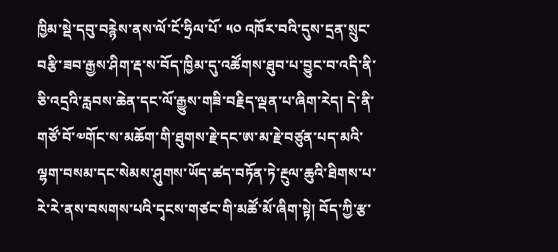ཁྱིམ་སྡེ་དབུ་བརྙེས་ནས་ལོ་ངོ་ཧྲིལ་པོ་ ༥༠ འཁོར་བའི་དུས་དྲན་སྲུང་བརྩི་ཟབ་རྒྱས་ཤིག་རྡ་ས་བོད་ཁྱིམ་དུ་འཚོགས་ཐུབ་པ་བྱུང་བ་འདི་ནི་ཅི་འདྲའི་རླབས་ཆེན་དང་ལོ་རྒྱུས་གཟི་བརྗིད་ལྡན་པ་ཞིག་རེད། དེ་ནི་གཙོ་བོ་༧གོང་ས་མཆོག་གི་ཐུགས་རྗེ་དང་ཨ་མ་རྗེ་བཙུན་པད་མའི་ལྷག་བསམ་དང་སེམས་ཤུགས་ཡོད་ཚད་བཏོན་ཏེ་རྔུལ་ཆུའི་ཐིགས་པ་རེ་རེ་ནས་བསགས་པའི་དྭངས་གཙང་གི་མཚོ་མོ་ཞིག་སྟེ། བོད་ཀྱི་རྩ་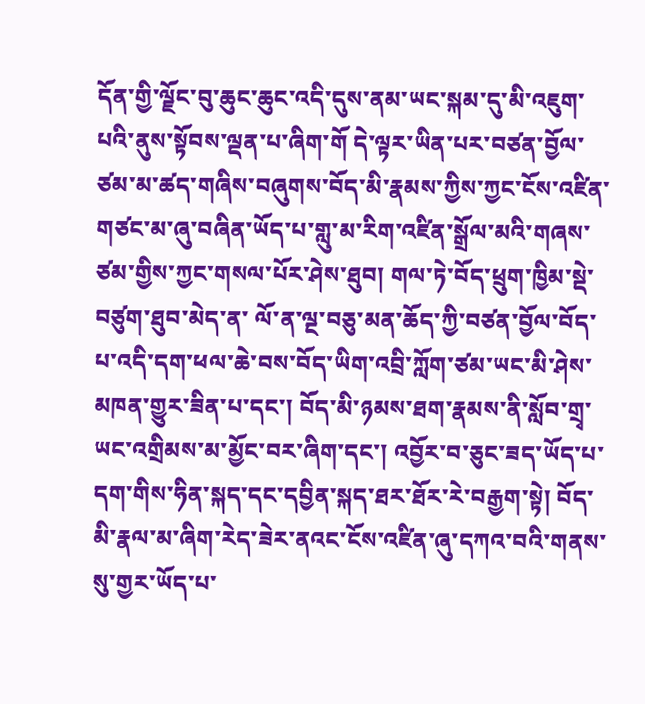དོན་གྱི་ལྗོང་བུ་ཆུང་ཆུང་འདི་དུས་ནམ་ཡང་སྐམ་དུ་མི་འཇུག་པའི་ནུས་སྟོབས་ལྡན་པ་ཞིག་གོ དེ་ལྟར་ཡིན་པར་བཙན་བྱོལ་ཙམ་མ་ཚད་གཞིས་བཞུགས་བོད་མི་རྣམས་ཀྱིས་ཀྱང་ངོས་འཛིན་གཙང་མ་ཞུ་བཞིན་ཡོད་པ་གླུ་མ་རིག་འཛིན་སྒྲོལ་མའི་གཞས་ཙམ་གྱིས་ཀྱང་གསལ་པོར་ཤེས་ཐུབ། གལ་ཏེ་བོད་ཕྲུག་ཁྱིམ་སྡེ་བཙུག་ཐུབ་མེད་ན་ ལོ་ན་ལྔ་བཅུ་མན་ཆོད་ཀྱི་བཙན་བྱོལ་བོད་པ་འདི་དག་ཕལ་ཆེ་བས་བོད་ཡིག་འབྲི་ཀློག་ཙམ་ཡང་མི་ཤེས་མཁན་གྱུར་ཟིན་པ་དང་། བོད་མི་ཉམས་ཐག་རྣམས་ནི་སློབ་གྲྭ་ཡང་འགྲིམས་མ་མྱོང་བར་ཞིག་དང་། འབྱོར་བ་ཅུང་ཟད་ཡོད་པ་དག་གིས་ཧིན་སྐད་དང་དབྱིན་སྐད་ཐར་ཐོར་རེ་བརྒྱག་སྟེ། བོད་མི་རྣལ་མ་ཞིག་རེད་ཟེར་ནའང་ངོས་འཛིན་ཞུ་དཀའ་བའི་གནས་སུ་གྱར་ཡོད་པ་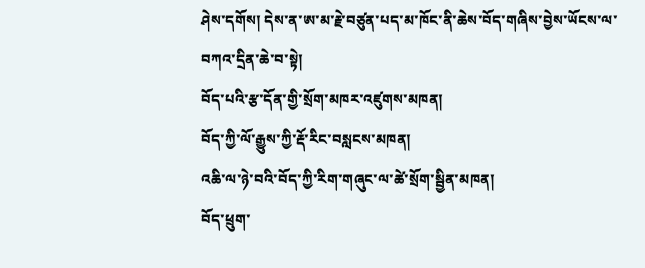ཤེས་དགོས། དེས་ན་ཨ་མ་རྗེ་བཙུན་པད་མ་ཁོང་ནི་ཆེས་བོད་གཞིས་བྱེས་ཡོངས་ལ་བཀའ་དྲིན་ཆེ་བ་སྟེ།
བོད་པའི་རྩ་དོན་གྱི་སྲོག་མཁར་འཛུགས་མཁན།
བོད་ཀྱི་ལོ་རྒྱུས་ཀྱི་རྡོ་རིང་བསླངས་མཁན།
འཆི་ལ་ཉེ་བའི་བོད་ཀྱི་རིག་གཞུང་ལ་ཚེ་སྲོག་སྦྱིན་མཁན།
བོད་ཕྲུག་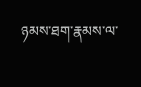ཉམས་ཐག་རྣམས་ལ་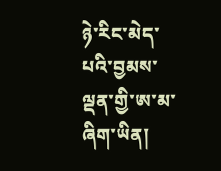ཉེ་རིང་མེད་པའི་བྱམས་ལྡན་གྱི་ཨ་མ་ཞིག་ཡིན།